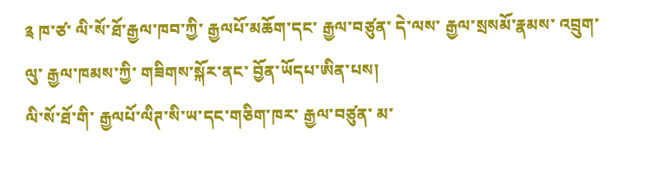༉ ཁ་ཙ་ ལི་སོ་ཐོ་རྒྱལ་ཁབ་ཀྱི་ རྒྱལཔོ་མཆོག་དང་ རྒྱལ་བཙུན་ དེ་ལས་ རྒྱལ་སྲསམོ་རྣམས་ འབྲུག་ལུ་ རྒྱལ་ཁམས་ཀྱི་ གཟིགས་སྐོར་ནང་ བྱོན་ཡོདཔ་ཨིན་པས།
ལི་སོ་ཐོ་གི་ རྒྱལཔོ་ལིཊ་སི་ཡ་དང་གཅིག་ཁར་ རྒྱལ་བཙུན་ མ་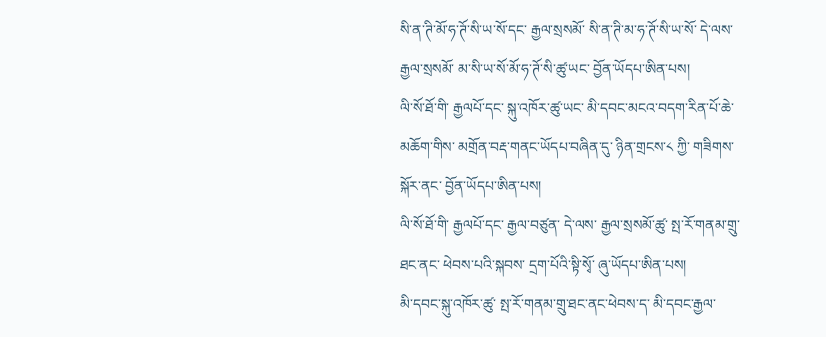སི་ན་ཊི་མོ་ཧ་ཊོ་སི་ཡ་སོ་དང་ རྒྱལ་སྲསམོ་ སི་ན་ཊི་མ་ཧ་ཊོ་སི་ཡ་སོ་ དེ་ལས་ རྒྱལ་སྲསམོ་ མ་སི་ཡ་སོ་མོ་ཧ་ཊོ་སི་ཚུ་ཡང་ བྱོན་ཡོདཔ་ཨིན་པས།
ལི་སོ་ཐོ་གི་ རྒྱལཔོ་དང་ སྐུ་འཁོར་ཚུ་ཡང་ མི་དབང་མངའ་བདག་རིན་པོ་ཆེ་མཆོག་གིས་ མགྲོན་བརྡ་གནང་ཡོདཔ་བཞིན་དུ་ ཉིན་གྲངས་༨ ཀྱི་ གཟིགས་སྐོར་ནང་ བྱོན་ཡོདཔ་ཨིན་པས།
ལི་སོ་ཐོ་གི་ རྒྱལཔོ་དང་ རྒྱལ་བཙུན་ དེ་ལས་ རྒྱལ་སྲསམོ་ཚུ་ སྤ་རོ་གནམ་གྲུ་ཐང་ནང་ ཕེབས་པའི་སྐབས་ དྲག་པོའི་སྟི་སྭོ་ ཞུ་ཡོདཔ་ཨིན་པས།
མི་དབང་སྐུ་འཁོར་ཚུ་ སྤ་རོ་གནམ་གྲུ་ཐང་ནང་ཕེབས་ད་ མི་དབང་རྒྱལ་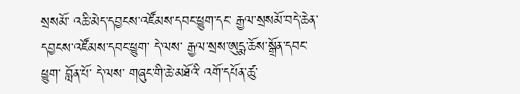སྲསམོ་ འཆི་མེད་དབྱངས་འཛོམས་དབང་ཕྱུག་དང་ རྒྱལ་སྲསམོ་བདེ་ཆེན་དབྱངས་འཛོམས་དབང་ཕྱུག་ དེ་ལས་ རྒྱལ་སྲས་ཨུདྨ་ཆོས་སྒྲོན་དབང་ཕྱུག་ བློན་པོ་ དེ་ལས་ གཞུང་གི་ཆེ་མཐོའི་ འགོ་དཔོན་ཚུ་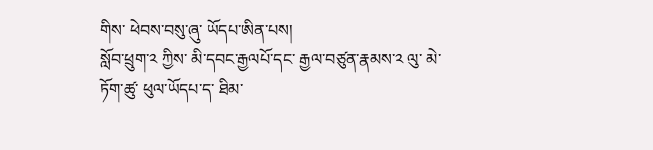གིས་ ཕེབས་བསུ་ཞུ་ ཡོདཔ་ཨིན་པས།
སློབ་ཕྲུག་༢ ཀྱིས་ མི་དབང་རྒྱལཔོ་དང་ རྒྱལ་བཙུན་རྣམས་༢ ལུ་ མེ་ཏོག་ཚུ་ ཕུལ་ཡོདཔ་ད་ ཐིམ་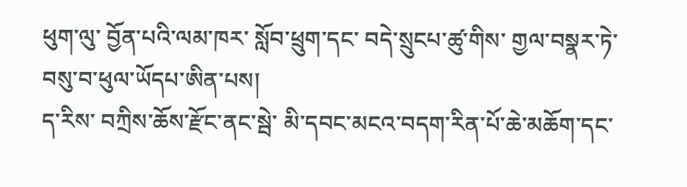ཕུག་ལུ་ བྱོན་པའི་ལམ་ཁར་ སློབ་ཕྲུག་དང་ བདེ་སྲུངཔ་ཚུ་གིས་ གྱལ་བསྣར་ཏེ་ བསུ་བ་ཕུལ་ཡོདཔ་ཨིན་པས།
ད་རིས་ བཀྲིས་ཆོས་རྫོང་ནང་སྦེ་ མི་དབང་མངའ་བདག་རིན་པོ་ཆེ་མཆོག་དང་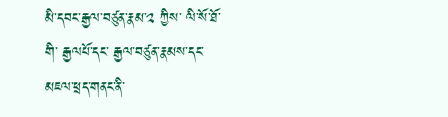མི་དབང་རྒྱལ་བཙུན་རྣམ་༢ ཀྱིས་ ལི་སོ་ཐོ་གི་ རྒྱལཔོ་དང་ རྒྱལ་བཙུན་རྣམས་དང་ མཇལ་ཕྲད་གནང་ནི་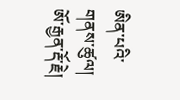ཨིན་པའི་གནས་ཚུལ།
ཨོ་རྒྱན་རྡོ་རྗེ།